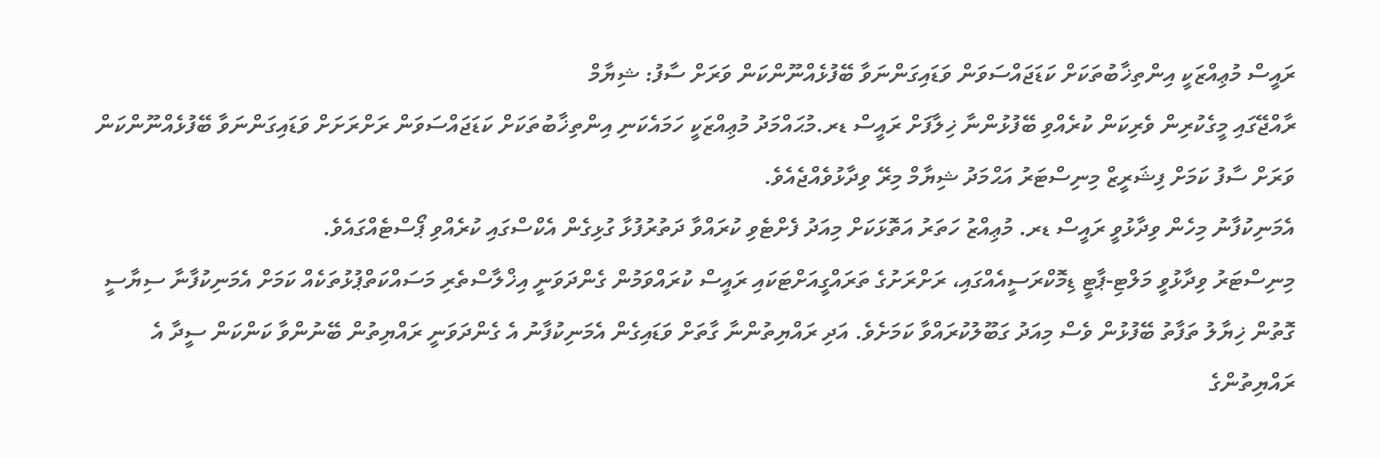ރައީސް މުޢިއްޒަކީ އިންތިޚާބުތަކަށް ކަޑަޖައްސަވަން ވަޑައިގަންނަވާ ބޭފުޅެއްނޫންކަން ވަރަށް ސާފު: ޝިޔާމް
ރާއްޖޭގައި މީގެކުރިން ވެރިކަން ކުރެއްވި ބޭފުޅުންނާ ޚިލާފަށް ރައީސް ޑރ.މުޙައްމަދު މުޢިއްޒަކީ ހަމައެކަނި އިންތިޚާބުތަކަށް ކަޑަޖައްސަވަން ރަށްރަށަށް ވަޑައިގަންނަވާ ބޭފުޅެއްނޫންކަން ވަރަށް ސާފު ކަމަށް ފިޝަރީޒް މިނިސްޓަރު އަޙްމަދު ޝިޔާމް މިރޭ ވިދާޅުވެއްޖެއެވެ.
އެމަނިކުފާނު މިހެން ވިދާޅުވީ ރައީސް ޑރ. މުޢިއްޒު ހަތަރު އަތޮޅަކަށް މިއަދު ފެށްޓެވި ކުރައްވާ ދަތުރުފުޅާ ގުޅިގެން އެކްސްގައި ކުރެއްވި ޕޯސްޓެއްގައެވެ.
މިނިސްޓަރު ވިދާޅުވީ މަލްޓި-ޕާޓީ ޑިމޮކްރަސީއެއްގައި، ރަށްރަށުގެ ތަރައްގީއަށްޓަކައި ރައީސް ކުރައްވަމުން ގެންދަވަނީ އިޚްލާސްތެރި މަސައްކަތްޕުޅުތަކެއް ކަމަށް އެމަނިކުފާނާ ސިޔާސީ ގޮތުން ޚިޔާލު ތަފާތު ބޭފުޅުން ވެސް މިއަދު ގަބޫލުކުރައްވާ ކަމަށެވެ. އަދި ރައްޔިތުންނާ ގާތަށް ވަޑައިގެން އެމަނިކުފާނު އެ ގެންދަވަނީ ރައްޔިތުން ބޭނުންވާ ކަންކަން ސީދާ އެ ރައްޔިތުންގެ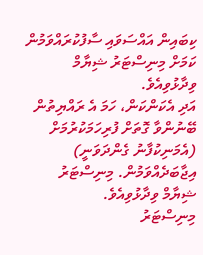ކިބައިން އައްސަވައި ސާފުކުރައްވަމުން ކަމަށް މިނިސްޓަރު ޝިޔާމް ވިދާޅުވިއެވެ.
އަދި އެކަންކަން، ހަމަ އެ ރައްޔިތުން ބޭނުންވާ ގޮތަށް ފުރިހަމަކުރުމަށް (އެމަނިކުފާނު ގެންދަވަނީ) އިޖާބަދެއްވަމުން. މިނިސްޓަރު ޝިޔާމް ވިދާޅުވިއެވެ.
މިނިސްޓަރު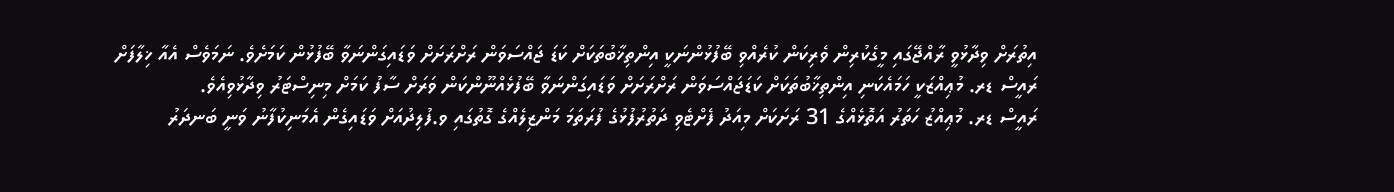އިތުރަށް ވިދާޅުވީ ރާއްޖޭގައި މީގެކުރިން ވެރިކަން ކުރެއްވި ބޭފުޅުންނަކީ އިންތިޚާބުތަކަށް ކަޑަ ޖައްސަވަން ރަށްރަށަށް ވަޑައިގަންނަވާ ބޭފުޅުން ކަމަށެވެ. ނަމަވެސް އެއާ ޚިލާފަށް ރައީސް ޑރ. މުޢިއްޒަކީ ހަމައެކަނި އިންތިޚާބުތަކަށް ކަޑަޖައްސަވަން ރަށްރަށަށް ވަޑައިގަންނަވާ ބޭފުޅެއްނޫންކަން ވަރަށް ސާފު ކަމަށް މިނިސްޓަރު ވިދާޅުވިއެވެ.
ރައީސް ޑރ. މުޢިއްޒު ހަތަރު އަތޮޅެއްގެ 31 ރަށަކަށް މިއަދު ފެށްޓެވި ދަތުރުފުޅުގެ ފުރަތަމަ މަންޒިލެއްގެ ގޮތުގައި ވ.ފުލިދުއަށް ވަޑައިގެން އެމަނިކުފާނު ވަނީ ބަނދަރު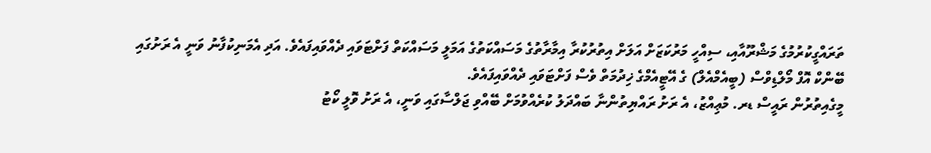ތަރައްގީކުރުމުގެ މަޝްރޫއާއި، ސިއްހީ މަރުކަޒަށް އަލަށް އިތުރުކުރާ އިމާރާތުގެ މަސައްކަތުގެ އަމަލީ މަސައްކަތް ފަށްޓަވައި ދެއްވައިފައެވެ. އަދި އެމަނިކުފާނު ވަނީ އެ ރަށުގައި ބޭންކް އޮފް މޯލްޑިވްސް (ބީއެމްއެލް) ގެ އޭޓީއެމްގެ ޚިދުމަތް ވެސް ފަށްޓަވައި ދެއްވައިފައެވެ.
މީގެއިތުރުން ރައީސް ޑރ. މުޢިއްޒު، އެ ރަށު ރައްޔިތުންނާ ބައްދަލު ކުރެއްވުމަށް ބޭއްވި ޖަލްސާގައި ވަނީ، އެ ރަށު ވޮލީ ކޯޓު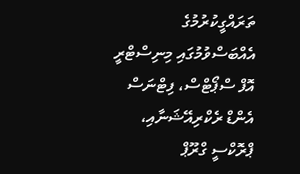ތަރައްގީކުރުމުގެ އެއްބަސްވުމުގައި މިނިސްޓްރީ އޮފް ސްޕޯޓްސް، ފިޓްނަސް އެންޑް ރެކްރިއޭޝަނާއި، ޕްރޮކްސީ ގްރޫޕް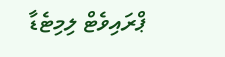ޕްރައިވެޓް ލިމިޓެޑާ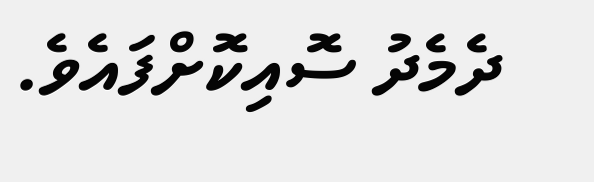ދެމެދު ސޮއިކޮށްފައެވެ.